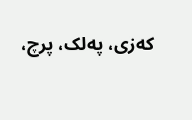کەزی، پەلک، پرچ،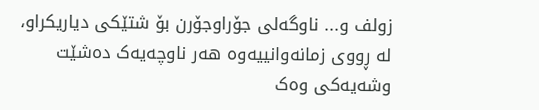زولف و... ناوگەلی جۆراوجۆرن بۆ شتێكی دیاریکراو، لە ڕووی زمانەوانییەوە هەر ناوچەیەک دەشێت وشەیەکی وەک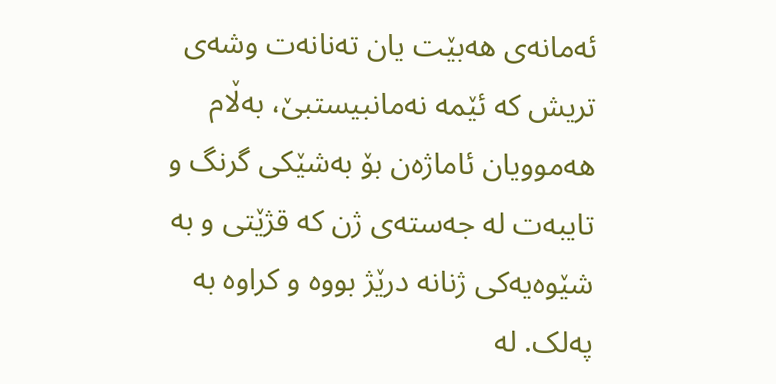ئەمانەی هەبێت یان تەنانەت وشەی تریش کە ئێمە نەمانبیستبێ، بەڵام هەموویان ئاماژەن بۆ بەشێکی گرنگ و تایبەت لە جەستەی ژن کە قژێتی و بە شێوەیەکی ژنانە درێژ بووە و کراوە بە پەلک. لە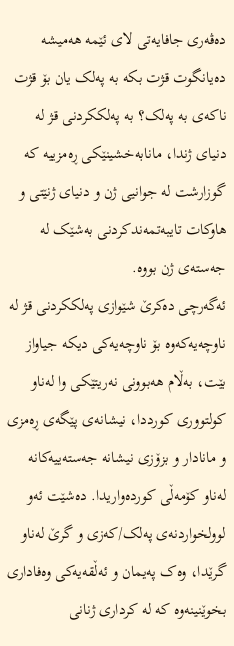دەڤەری جافایەتی لای ئێمە هەمیشە دەیانگوت قژت بکە بە پەلک یان بۆ قژت ناکەی بە پەلک؟ بە پەلککردنی قژ لە دنیای ژندا، مانابەخشینێکی ڕەمزییە کە گوزارشت لە جوانیی ژن و دنیای ژنێتی و هاوکات تایبەتمەندکردنی بەشێک لە جەستەی ژن بووە.
ئەگەرچی دەكرێ شێوازی پەلککردنی قژ لە ناوچەیەکەوە بۆ ناوچەیەکی دیکە جیاواز بێت، بەڵام هەبوونی نەریتێكی وا لەناو کولتووری کورددا، نیشانەی پێگەی ڕەمزی و مانادار و بزۆزی نیشانە جەستەییەکانە لەناو کۆمەڵی کوردەواریدا. دەشێت ئەو لوولخواردنەی پەلک/کەزی و گرێ لەناو گرێدا، وەک پەیمان و ئەڵقەیەکی وەفاداری بخوێنینەوە کە لە کرداری ژنانی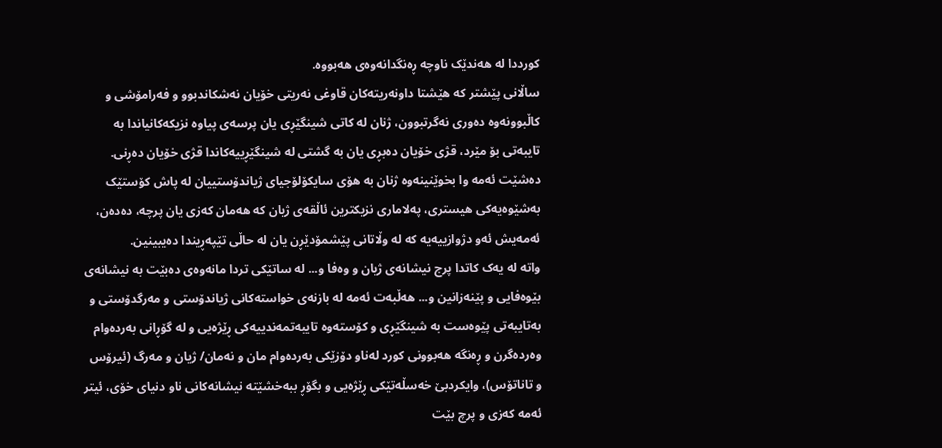کورددا لە هەندێک ناوچە ڕەنگدانەوەی هەبووە.
ساڵانی پێشتر کە هێشتا داونەریتەکان قاوغی نەریتی خۆیان نەشکاندبوو و فەرامۆشی و کاڵبوونەوە دەوری نەگرتبوون، ژنان لە کاتی شینگێڕی یان پرسەی پیاوە نزیکەکانیاندا بە تایبەتی بۆ مێرد، قژی خۆیان دەبڕی یان بە گشتی لە شینگێڕییەکاندا قژی خۆیان دەڕنی. دەشێت ئەمە وا بخوێنینەوە ژنان بە هۆی سایکۆلۆجیای ژیاندۆستییان لە پاش کۆستێک بەشێوەیەکی هیستری، پەلاماری نزیکترین ئاڵقەی ژیان کە هەمان کەزی یان پرچە، دەدەن، ئەمەیش ئەو دژوازییەیە کە لە وڵاتانی پێشمۆدێڕن یان لە حاڵی تێپەڕیندا دەیبینین.
واتە لە یەک کاتدا پرج نیشانەی ژیان و وەفا و... لە ساتێکی تردا مانەوەی دەبێت بە نیشانەی بێوەفایی و پێنەزانین و... هەڵبەت ئەمە لە بازنەی خواستەکانی ژیاندۆستی و مەرگدۆستی و بەتایبەتی پێوەست بە شینگێڕی و کۆستەوە تایبەتمەندییەکی ڕێژەیی و لە گۆڕانی بەردەوام وەردەگرن و ڕەنگە هەبوونی کورد لەناو دۆزێکی بەردەوام مان و نەمان/ ژیان و مەرگ (ئیرۆس و تاناتۆس)، وایکردبێ خەسڵەتێکی ڕێژەیی و بگۆڕ ببەخشێتە نیشانەکانی ناو دنیای خۆی، ئیتر ئەمە کەزی و پرچ بێت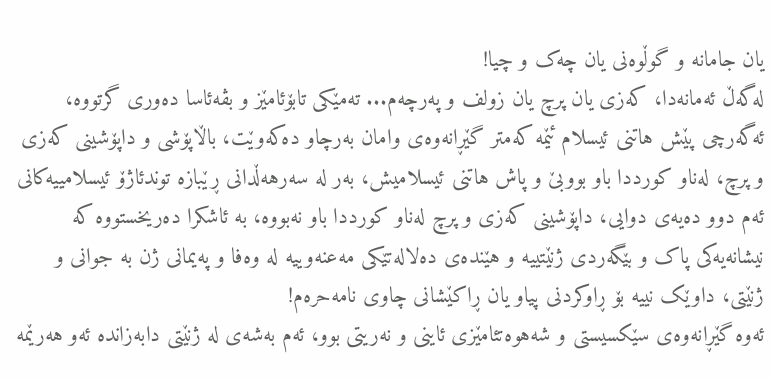یان جامانە و گوڵوەنی یان چەک و چیا!
لەگەڵ ئەمانەدا، کەزی یان پرچ یان زولف و پەرچەم... تەمێکی تابۆئامێز و بڤەئاسا دەوری گرتووە، ئەگەرچی پێش هاتنی ئیسلام ئێمە کەمتر گێڕانەوەی وامان بەرچاو دەکەوێت، باڵاپۆشی و داپۆشینی کەزی و پرچ، لەناو کورددا باو بووبێ و پاش هاتنی ئیسلامیش، بەر لە سەرهەڵدانی ڕێبازە توندئاژۆ ئیسلامییەکانی ئەم دوو دەیەی دوایی، داپۆشینی کەزی و پرچ لەناو کورددا باو نەبووە، بە ئاشکرا دەریخستووە کە نیشانەیەکی پاک و بێگەردی ژنێتییە و هێندەی دەلالەتێکی مەعنەوییە لە وەفا و پەیمانی ژن بە جوانی و ژنێتی، داوێک نییە بۆ ڕاوکردنی پیاو یان ڕاکێشانی چاوی نامەحرەم!
ئەوە گێڕانەوەی سێکسیستی و شەهوەتئامێزی ئاینی و نەریتی بوو، ئەم بەشەی لە ژنێتی دابەزاندە ئەو هەرێمە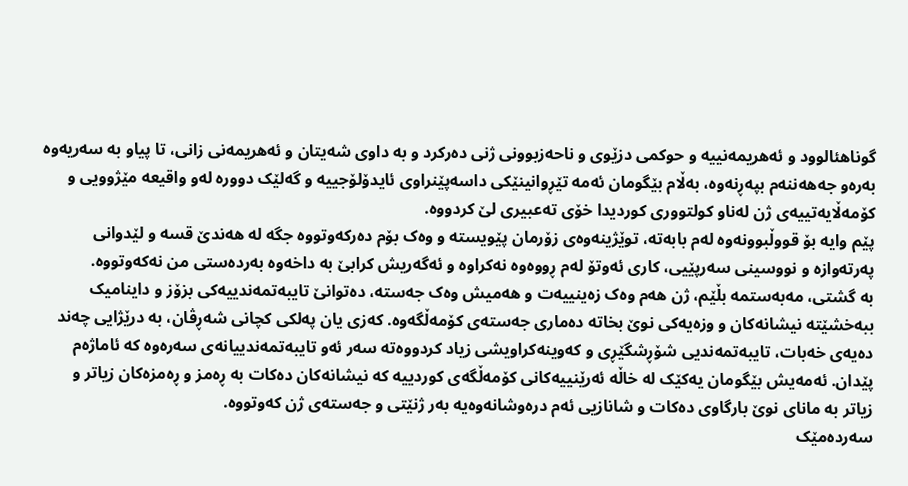گوناهئالوود و ئەهریمەنییە و حوکمی دزێوی و ناحەزبوونی ژنی دەرکرد و بە داوی شەیتان و ئەهریمەنی زانی، تا پیاو بە سەریەوە بەرەو جەهەننەم بپەڕنەوە، بەڵام بێگومان ئەمە تێڕوانینێکی داسەپێنراوی ئایدۆلۆجییە و گەلێک دوورە لەو واقیعە مێژوویی و کۆمەڵایەتییەی ژن لەناو کولتووری کوردیدا خۆی تەعبیری لێ کردووە.
پێم وایە بۆ قووڵبوونەوە لەم بابەتە، توێژینەوەی زۆرمان پێویستە و وەک بۆم دەرکەوتووە جگە لە هەندێ قسە و لێدوانی پەرتەوازە و نووسینی سەرپێیی، کاری ئەوتۆ لەم ڕووەوە نەکراوە و ئەگەریش کرابێ بە داخەوە بەردەستی من نەکەوتووە.
بە گشتی، مەبەستمە بڵێم، ژن هەم وەک زەینییەت و هەمیش وەک جەستە، دەتوانێ تایبەتمەندییەکی بزۆز و داینامیک ببەخشێتە نیشانەکان و وزەیەکی نوێ بخاتە دەماری جەستەی کۆمەڵگەوە. کەزی یان پەلکی کچانی شەڕڤان، بە درێژایی چەند دەیەی خەبات، تایبەتمەندیی شۆڕشگێڕی و کەوینەکراویشی زیاد کردووەتە سەر ئەو تایبەتمەندییانەی سەرەوە کە ئاماژەم پێدان. ئەمەیش بێگومان یەکێک لە خاڵە ئەرێنییەكانی کۆمەڵگەی کوردییە کە نیشانەکان دەکات بە ڕەمز و ڕەمزەکان زیاتر و زیاتر بە مانای نوێ بارگاوی دەکات و شانازیی ئەم درەوشانەوەیە بەر ژنێتی و جەستەی ژن کەوتووە.
سەردەمێک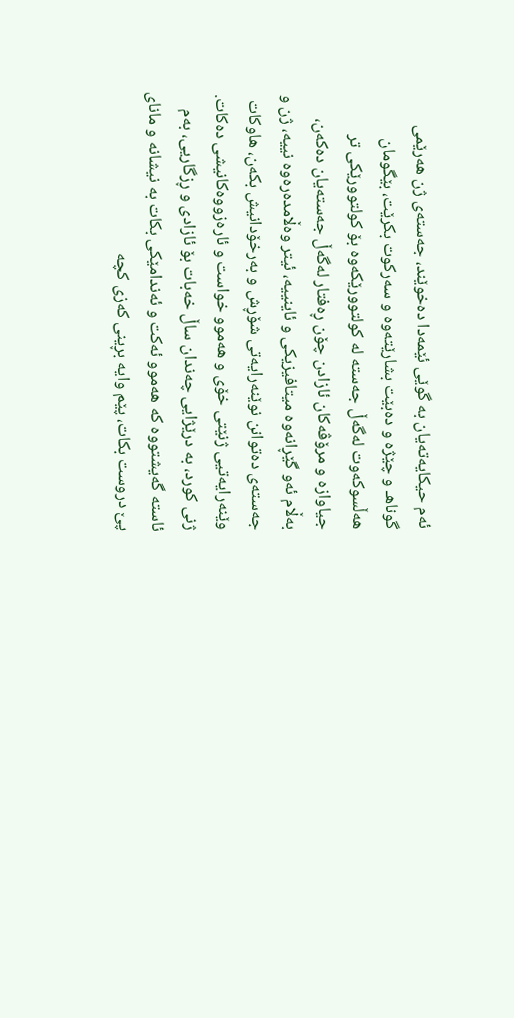ئەم حیکایەتەیان بە گوێی ئێمەدا دەخوێند، جەستەی ژن هەرێمی گوناهـ و چێژە و دەبێت بشارێتەوە و سەرکوت بکرێت، بێگومان هەڵسوکەوت لەگەڵ جەستە لە کولتوورێکەوە بۆ کولتوورێکی تر جیاوازە و مرۆڤەکان ئازادن چۆن ڕەفتار لەگەڵ جەستەیان دەکەن، بەڵام ئەو گێڕانەوە میتافیزیکی و ئاینییە، ئیتر وەڵامدەرەوە نییە، ژن و جەستەی دەتوانن نوێنەرایەتی شۆڕش و بەرخۆدانیش بکەن، هاوکات وێنەرایەتیی ژنێتی خۆی و هەموو خواست و ئارەزووەکانیشی دەکات.
ژنی کورد، بە درێژایی چەندان ساڵ خەبات بۆ ئازادی و ڕزگاریی، بەم ئاستە گەیشتووە کە هەموو ئەکت و ئەندامێکی بکات بە نیشانە و مانای پێ دروست بکات، پێم وایە بڕینی کەزی کچە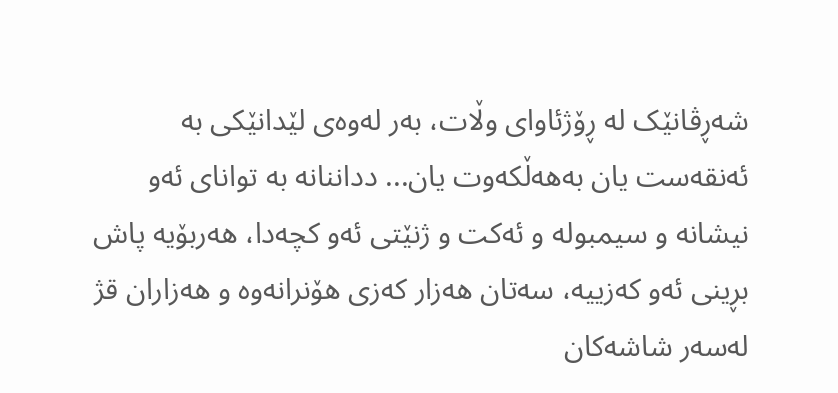شەڕڤانێک لە ڕۆژئاوای وڵات، بەر لەوەی لێدانێکی بە ئەنقەست یان بەهەڵکەوت یان... دداننانە بە توانای ئەو نیشانە و سیمبولە و ئەکت و ژنێتی ئەو کچەدا، هەربۆیە پاش بڕینی ئەو کەزییە، سەتان هەزار کەزی هۆنرانەوە و هەزاران قژ لەسەر شاشەکان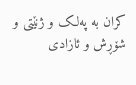کران بە پەلک و ژنێتی و شۆڕش و ئازادی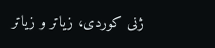ژنی کوردی، زیاتر و زیاتر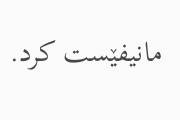مانیفێست کرد.